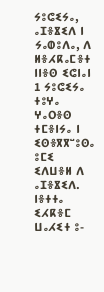ⵢⵓⵛⵉⵢⴰ, ⴰⵊⴻⴵⵉⴷ ⵏ ⵢⴰⵀⵓⴷⴰ, ⴷ ⵍⴻⵃⴽⴰⵎⴻⵜ ⵏⵏⴻⵙ ⵉⵛⵏⴰⵏ
1 ⵢⵓⵛⵉⵢⴰ ⵜⵓⵖⴰ ⵖⴰⵔⴻⵙ ⵜⵎⴻⵏⵢⴰ ⵏ ⵉⵙⴻⴳⴳⵯⵓⵙⴰ ⵓⵎⵉ ⵉⴷⵡⴻⵍ ⴷ ⴰⵊⴻⴵⵉⴷ. ⵏⴻⵜⵜⴰ ⵉⵃⴽⴻⵎ ⵡⴰⵃⵉⵜ ⵓ-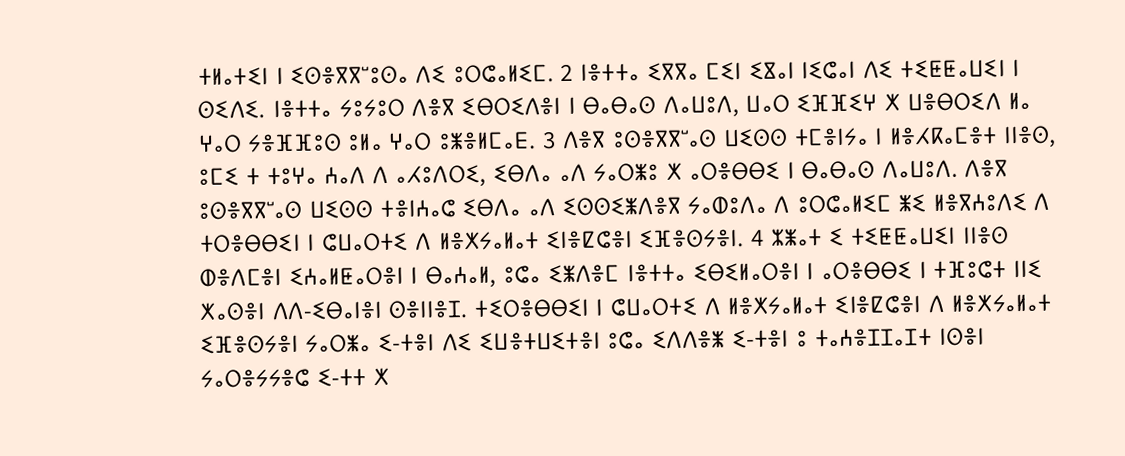ⵜⵍⴰⵜⵉⵏ ⵏ ⵉⵙⴻⴳⴳⵯⵓⵙⴰ ⴷⵉ ⵓⵔⵛⴰⵍⵉⵎ. 2 ⵏⴻⵜⵜⴰ ⵉⴳⴳⴰ ⵎⵉⵏ ⵉⴵⴰⵏ ⵏⵉⵛⴰⵏ ⴷⵉ ⵜⵉⵟⵟⴰⵡⵉⵏ ⵏ ⵙⵉⴷⵉ. ⵏⴻⵜⵜⴰ ⵢⵓⵢⵓⵔ ⴷⴻⴳ ⵉⴱⵔⵉⴷⴻⵏ ⵏ ⴱⴰⴱⴰⵙ ⴷⴰⵡⵓⴷ, ⵡⴰⵔ ⵉⴼⴼⵉⵖ ⵅ ⵡⴻⴱⵔⵉⴷ ⵍⴰ ⵖⴰⵔ ⵢⴻⴼⴼⵓⵙ ⵓⵍⴰ ⵖⴰⵔ ⵓⵥⴻⵍⵎⴰⴹ. 3 ⴷⴻⴳ ⵓⵙⴻⴳⴳⵯⴰⵙ ⵡⵉⵙⵙ ⵜⵎⴻⵏⵢⴰ ⵏ ⵍⴻⵃⴽⴰⵎⴻⵜ ⵏⵏⴻⵙ, ⵓⵎⵉ ⵜ ⵜⵓⵖⴰ ⵄⴰⴷ ⴷ ⴰⵃⵓⴷⵔⵉ, ⵉⴱⴷⴰ ⴰⴷ ⵢⴰⵔⵥⵓ ⵅ ⴰⵔⴻⴱⴱⵉ ⵏ ⴱⴰⴱⴰⵙ ⴷⴰⵡⵓⴷ. ⴷⴻⴳ ⵓⵙⴻⴳⴳⵯⴰⵙ ⵡⵉⵙⵙ ⵜⴻⵏⵄⴰⵛ ⵉⴱⴷⴰ ⴰⴷ ⵉⵙⵙⵉⵥⴷⴻⴳ ⵢⴰⵀⵓⴷⴰ ⴷ ⵓⵔⵛⴰⵍⵉⵎ ⵥⵉ ⵍⴻⴳⵄⵓⴷⵉ ⴷ ⵜⵔⴻⴱⴱⵉⵏ ⵏ ⵛⵡⴰⵔⵜⵉ ⴷ ⵍⴻⵅⵢⴰⵍⴰⵜ ⵉⵏⴻⵇⵛⴻⵏ ⵉⴼⴻⵙⵢⴻⵏ. 4 ⵣⵥⴰⵜ ⵉ ⵜⵉⵟⵟⴰⵡⵉⵏ ⵏⵏⴻⵙ ⵀⴻⴷⵎⴻⵏ ⵉⵄⴰⵍⵟⴰⵔⴻⵏ ⵏ ⴱⴰⵄⴰⵍ, ⵓⵛⴰ ⵉⵥⴷⴻⵎ ⵏⴻⵜⵜⴰ ⵉⴱⵉⵍⴰⵔⴻⵏ ⵏ ⴰⵔⴻⴱⴱⵉ ⵏ ⵜⴼⵓⵛⵜ ⵏⵏⵉ ⵅⴰⵙⴻⵏ ⴷⴷ-ⵉⴱⴰⵏⴻⵏ ⵙⴻⵏⵏⴻⵊ. ⵜⵉⵔⴻⴱⴱⵉⵏ ⵏ ⵛⵡⴰⵔⵜⵉ ⴷ ⵍⴻⵅⵢⴰⵍⴰⵜ ⵉⵏⴻⵇⵛⴻⵏ ⴷ ⵍⴻⵅⵢⴰⵍⴰⵜ ⵉⴼⴻⵙⵢⴻⵏ ⵢⴰⵔⵥⴰ ⵉ-ⵜⴻⵏ ⴷⵉ ⵉⵡⴻⵜⵡⵉⵜⴻⵏ ⵓⵛⴰ ⵉⴷⴷⴻⵥ ⵉ-ⵜⴻⵏ ⵓ ⵜⴰⵄⴻⵊⵊⴰⵊⵜ ⵏⵙⴻⵏ ⵢⴰⵔⴻⵢⵢⴻⵛ ⵉ-ⵜⵜ ⵅ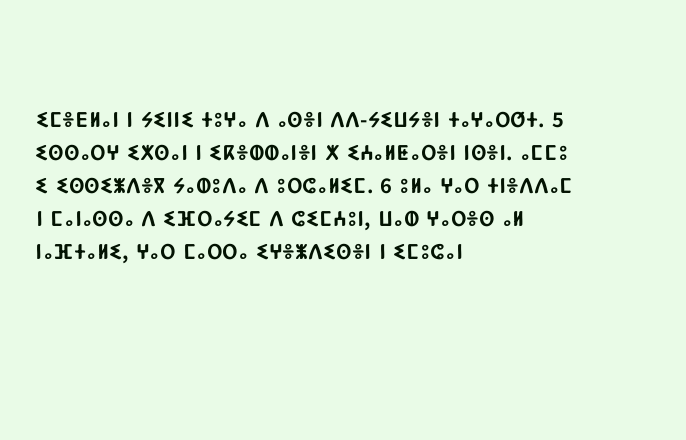ⵉⵎⴻⴹⵍⴰⵏ ⵏ ⵢⵉⵏⵏⵉ ⵜⵓⵖⴰ ⴷ ⴰⵙⴻⵏ ⴷⴷ-ⵢⵉⵡⵢⴻⵏ ⵜⴰⵖⴰⵔⵚⵜ. 5 ⵉⵙⵙⴰⵔⵖ ⵉⵅⵙⴰⵏ ⵏ ⵉⴽⴻⵀⵀⴰⵏⴻⵏ ⵅ ⵉⵄⴰⵍⵟⴰⵔⴻⵏ ⵏⵙⴻⵏ. ⴰⵎⵎⵓ ⵉ ⵉⵙⵙⵉⵥⴷⴻⴳ ⵢⴰⵀⵓⴷⴰ ⴷ ⵓⵔⵛⴰⵍⵉⵎ. 6 ⵓⵍⴰ ⵖⴰⵔ ⵜⵏⴻⴷⴷⴰⵎ ⵏ ⵎⴰⵏⴰⵙⵙⴰ ⴷ ⵉⴼⵔⴰⵢⵉⵎ ⴷ ⵛⵉⵎⵄⵓⵏ, ⵡⴰⵀ ⵖⴰⵔⴻⵙ ⴰⵍ ⵏⴰⴼⵜⴰⵍⵉ, ⵖⴰⵔ ⵎⴰⵔⵔⴰ ⵉⵖⴻⵥⴷⵉⵙⴻⵏ ⵏ ⵉⵎⵓⵛⴰⵏ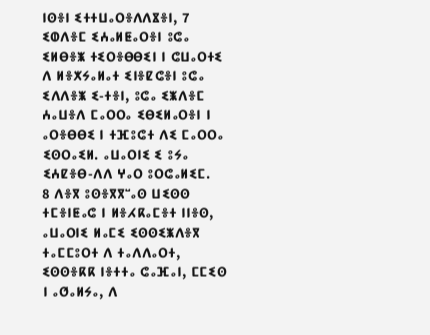ⵏⵙⴻⵏ ⵉⵜⵜⵡⴰⵔⴻⴷⴷⴵⴻⵏ, 7 ⵉⵀⴷⴻⵎ ⵉⵄⴰⵍⵟⴰⵔⴻⵏ ⵓⵛⴰ ⵉⵍⴱⴻⵥ ⵜⵉⵔⴻⴱⴱⵉⵏ ⵏ ⵛⵡⴰⵔⵜⵉ ⴷ ⵍⴻⵅⵢⴰⵍⴰⵜ ⵉⵏⴻⵇⵛⴻⵏ ⵓⵛⴰ ⵉⴷⴷⴻⵥ ⵉ-ⵜⴻⵏ, ⵓⵛⴰ ⵉⵥⴷⴻⵎ ⵄⴰⵡⴻⴷ ⵎⴰⵔⵔⴰ ⵉⴱⵉⵍⴰⵔⴻⵏ ⵏ ⴰⵔⴻⴱⴱⵉ ⵏ ⵜⴼⵓⵛⵜ ⴷⵉ ⵎⴰⵔⵔⴰ ⵉⵙⵔⴰⵉⵍ. ⴰⵡⴰⵔⵏⵉ ⵉ ⵓⵢⴰ ⵉⵄⵇⴻⴱ-ⴷⴷ ⵖⴰⵔ ⵓⵔⵛⴰⵍⵉⵎ.
8 ⴷⴻⴳ ⵓⵙⴻⴳⴳⵯⴰⵙ ⵡⵉⵙⵙ ⵜⵎⴻⵏⵟⴰⵛ ⵏ ⵍⴻⵃⴽⴰⵎⴻⵜ ⵏⵏⴻⵙ, ⴰⵡⴰⵔⵏⵉ ⵍⴰⵎⵉ ⵉⵙⵙⵉⵥⴷⴻⴳ ⵜⴰⵎⵎⵓⵔⵜ ⴷ ⵜⴰⴷⴷⴰⵔⵜ, ⵉⵙⵙⴻⴽⴽ ⵏⴻⵜⵜⴰ ⵛⴰⴼⴰⵏ, ⵎⵎⵉⵙ ⵏ ⴰⵚⴰⵍⵢⴰ, ⴷ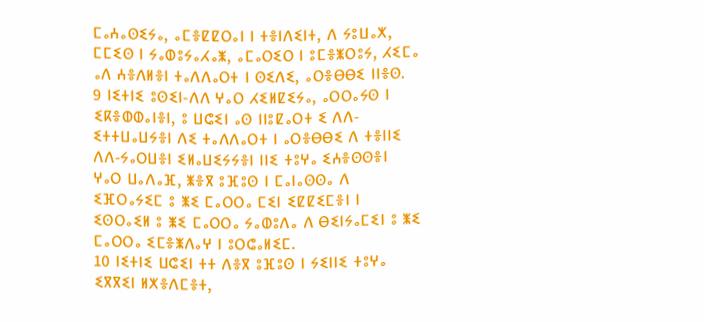ⵎⴰⵄⴰⵙⵉⵢⴰ, ⴰⵎⴻⵇⵇⵔⴰⵏ ⵏ ⵜⴻⵏⴷⵉⵏⵜ, ⴷ ⵢⵓⵡⴰⵅ, ⵎⵎⵉⵙ ⵏ ⵢⴰⵀⵓⵢⴰⵃⴰⵥ, ⴰⵎⴰⵔⵉⵔ ⵏ ⵓⵎⴻⵥⵔⵓⵢ, ⵃⵉⵎⴰ ⴰⴷ ⵄⴻⴷⵍⴻⵏ ⵜⴰⴷⴷⴰⵔⵜ ⵏ ⵙⵉⴷⵉ, ⴰⵔⴻⴱⴱⵉ ⵏⵏⴻⵙ.    9 ⵏⵉⵜⵏⵉ ⵓⵙⵉⵏ-ⴷⴷ ⵖⴰⵔ ⵃⵉⵍⵇⵉⵢⴰ, ⴰⵔⵔⴰⵢⵙ ⵏ ⵉⴽⴻⵀⵀⴰⵏⴻⵏ, ⵓ ⵡⵛⵉⵏ ⴰⵙ ⵏⵏⵓⵇⴰⵔⵜ ⵉ ⴷⴷ-ⵉⵜⵜⵡⴰⵡⵢⴻⵏ ⴷⵉ ⵜⴰⴷⴷⴰⵔⵜ ⵏ ⴰⵔⴻⴱⴱⵉ ⴷ ⵜⴻⵏⵏⵉ ⴷⴷ-ⵢⴰⵔⵡⴻⵏ ⵉⵍⴰⵡⵉⵢⵢⴻⵏ ⵏⵏⵉ ⵜⵓⵖⴰ ⵉⵄⴻⵙⵙⴻⵏ ⵖⴰⵔ ⵡⴰⴷⴰⴼ, ⵥⴻⴳ ⵓⴼⵓⵙ ⵏ ⵎⴰⵏⴰⵙⵙⴰ ⴷ ⵉⴼⵔⴰⵢⵉⵎ ⵓ ⵥⵉ ⵎⴰⵔⵔⴰ ⵎⵉⵏ ⵉⵇⵇⵉⵎⴻⵏ ⵏ ⵉⵙⵔⴰⵉⵍ ⵓ ⵥⵉ ⵎⴰⵔⵔⴰ ⵢⴰⵀⵓⴷⴰ ⴷ ⴱⵉⵏⵢⴰⵎⵉⵏ ⵓ ⵥⵉ ⵎⴰⵔⵔⴰ ⵉⵎⴻⵥⴷⴰⵖ ⵏ ⵓⵔⵛⴰⵍⵉⵎ.
10 ⵏⵉⵜⵏⵉ ⵡⵛⵉⵏ ⵜⵜ ⴷⴻⴳ ⵓⴼⵓⵙ ⵏ ⵢⵉⵏⵏⵉ ⵜⵓⵖⴰ ⵉⴳⴳⵉⵏ ⵍⵅⴻⴷⵎⴻⵜ,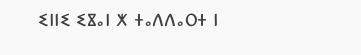ⵉⵏⵏⵉ ⵉⴵⴰⵏ ⵅ ⵜⴰⴷⴷⴰⵔⵜ ⵏ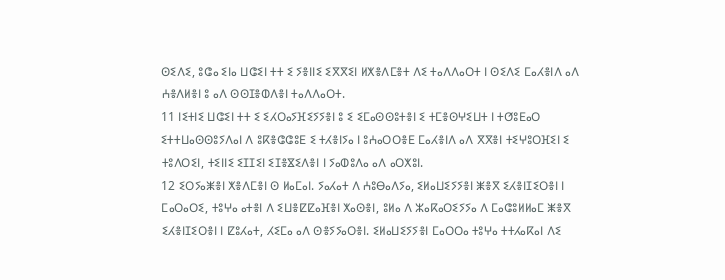ⵙⵉⴷⵉ, ⵓⵛⴰ ⵉⵏⴰ ⵡⵛⵉⵏ ⵜⵜ ⵉ ⵢⴻⵏⵏⵉ ⵉⴳⴳⵉⵏ ⵍⵅⴻⴷⵎⴻⵜ ⴷⵉ ⵜⴰⴷⴷⴰⵔⵜ ⵏ ⵙⵉⴷⵉ ⵎⴰⵃⴻⵏⴷ ⴰⴷ ⵄⴻⴷⵍⴻⵏ ⵓ ⴰⴷ ⵙⵙⵊⴻⵀⴷⴻⵏ ⵜⴰⴷⴷⴰⵔⵜ.
11 ⵏⵉⵜⵏⵉ ⵡⵛⵉⵏ ⵜⵜ ⵉ ⵉⵃⵔⴰⵢⴼⵉⵢⵢⴻⵏ ⵓ ⵉ ⵉⵎⴰⵙⵙⵓⵜⴻⵏ ⵉ ⵜⵎⴻⵙⵖⵉⵡⵜ ⵏ ⵜⵚⵓⴹⴰⵔ ⵉⵜⵜⵡⴰⵙⵙⵓⵢⴷⴰⵏ ⴷ ⵓⴽⴻⵛⵛⵓⴹ ⵉ ⵜⵃⴻⵏⵢⴰ ⵏ ⵓⵄⴰⵔⵔⴻⴹ ⵎⴰⵃⴻⵏⴷ ⴰⴷ ⴳⴳⴻⵏ ⵜⵉⵖⵓⵔⴼⵉⵏ ⵉ ⵜⵓⴷⵔⵉⵏ, ⵜⵉⵏⵏⵉ ⵉⵊⵊⵉⵏ ⵉⵊⴻⴵⵉⴷⴻⵏ ⵏ ⵢⴰⵀⵓⴷⴰ ⴰⴷ ⴰⵔⵅⵓⵏ.
12 ⵉⵔⵢⴰⵥⴻⵏ ⵅⴻⴷⵎⴻⵏ ⵙ ⵍⴰⵎⴰⵏ. ⵢⴰⵃⴰⵜ ⴷ ⵄⵓⴱⴰⴷⵢⴰ, ⵉⵍⴰⵡⵉⵢⵢⴻⵏ ⵥⴻⴳ ⵉⵃⴻⵏⵊⵉⵔⴻⵏ ⵏ ⵎⴰⵔⴰⵔⵉ, ⵜⵓⵖⴰ ⴰⵜⴻⵏ ⴷ ⵉⵡⴻⵇⵇⴰⴼⴻⵏ ⵅⴰⵙⴻⵏ, ⵓⵍⴰ ⴷ ⵣⴰⴽⴰⵔⵉⵢⵢⴰ ⴷ ⵎⴰⵛⵓⵍⵍⴰⵎ ⵥⴻⴳ ⵉⵃⴻⵏⵊⵉⵔⴻⵏ ⵏ ⵇⵓⵃⴰⵜ, ⵃⵉⵎⴰ ⴰⴷ ⵙⴻⵢⵢⴰⵔⴻⵏ. ⵉⵍⴰⵡⵉⵢⵢⴻⵏ ⵎⴰⵔⵔⴰ ⵜⵓⵖⴰ ⵜⵜⵃⴰⴽⴰⵏ ⴷⵉ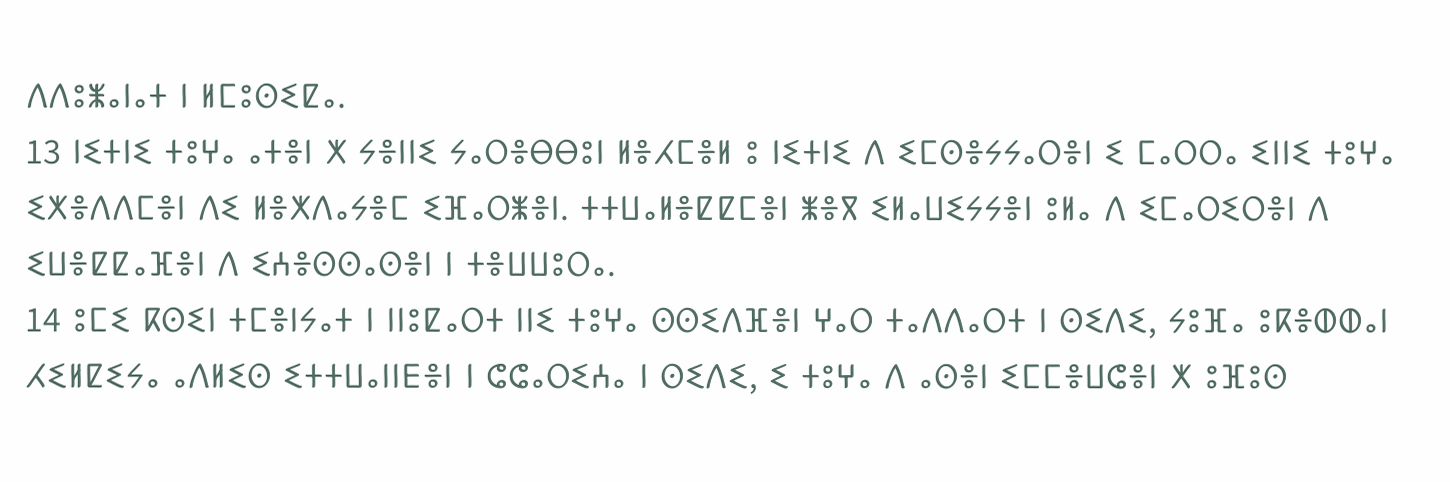ⴷⴷⵓⵥⴰⵏⴰⵜ ⵏ ⵍⵎⵓⵙⵉⵇⴰ.
13 ⵏⵉⵜⵏⵉ ⵜⵓⵖⴰ ⴰⵜⴻⵏ ⵅ ⵢⴻⵏⵏⵉ ⵢⴰⵔⴻⴱⴱⵓⵏ ⵍⴻⵃⵎⴻⵍ ⵓ ⵏⵉⵜⵏⵉ ⴷ ⵉⵎⵙⴻⵢⵢⴰⵔⴻⵏ ⵉ ⵎⴰⵔⵔⴰ ⵉⵏⵏⵉ ⵜⵓⵖⴰ ⵉⵅⴻⴷⴷⵎⴻⵏ ⴷⵉ ⵍⴻⵅⴷⴰⵢⴻⵎ ⵉⴼⴰⵔⵥⴻⵏ. ⵜⵜⵡⴰⵍⴻⵇⵇⵎⴻⵏ ⵥⴻⴳ ⵉⵍⴰⵡⵉⵢⵢⴻⵏ ⵓⵍⴰ ⴷ ⵉⵎⴰⵔⵉⵔⴻⵏ ⴷ ⵉⵡⴻⵇⵇⴰⴼⴻⵏ ⴷ ⵉⵄⴻⵙⵙⴰⵙⴻⵏ ⵏ ⵜⴻⵡⵡⵓⵔⴰ.
14 ⵓⵎⵉ ⴽⵙⵉⵏ ⵜⵎⴻⵏⵢⴰⵜ ⵏ ⵏⵏⵓⵇⴰⵔⵜ ⵏⵏⵉ ⵜⵓⵖⴰ ⵙⵙⵉⴷⴼⴻⵏ ⵖⴰⵔ ⵜⴰⴷⴷⴰⵔⵜ ⵏ ⵙⵉⴷⵉ, ⵢⵓⴼⴰ ⵓⴽⴻⵀⵀⴰⵏ ⵃⵉⵍⵇⵉⵢⴰ ⴰⴷⵍⵉⵙ ⵉⵜⵜⵡⴰⵏⵏⴹⴻⵏ ⵏ ⵛⵛⴰⵔⵉⵄⴰ ⵏ ⵙⵉⴷⵉ, ⵉ ⵜⵓⵖⴰ ⴷ ⴰⵙⴻⵏ ⵉⵎⵎⴻⵡⵛⴻⵏ ⵅ ⵓⴼⵓⵙ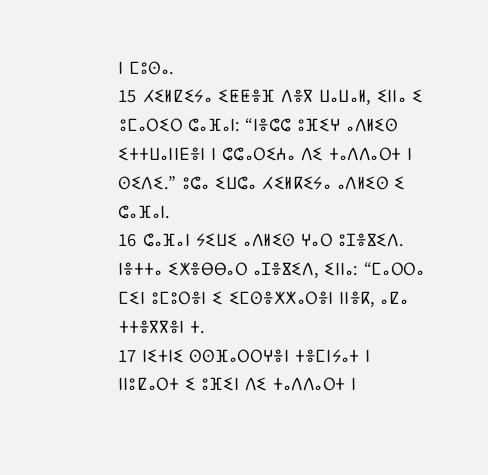ⵏ ⵎⵓⵙⴰ.
15 ⵃⵉⵍⵇⵉⵢⴰ ⵉⵟⵟⴻⴼ ⴷⴻⴳ ⵡⴰⵡⴰⵍ, ⵉⵏⵏⴰ ⵉ ⵓⵎⴰⵔⵉⵔ ⵛⴰⴼⴰⵏ: “ⵏⴻⵛⵛ ⵓⴼⵉⵖ ⴰⴷⵍⵉⵙ ⵉⵜⵜⵡⴰⵏⵏⴹⴻⵏ ⵏ ⵛⵛⴰⵔⵉⵄⴰ ⴷⵉ ⵜⴰⴷⴷⴰⵔⵜ ⵏ ⵙⵉⴷⵉ.” ⵓⵛⴰ ⵉⵡⵛⴰ ⵃⵉⵍⴽⵉⵢⴰ ⴰⴷⵍⵉⵙ ⵉ ⵛⴰⴼⴰⵏ.
16 ⵛⴰⴼⴰⵏ ⵢⵉⵡⵉ ⴰⴷⵍⵉⵙ ⵖⴰⵔ ⵓⵊⴻⴵⵉⴷ. ⵏⴻⵜⵜⴰ ⵉⵅⴻⴱⴱⴰⵔ ⴰⵊⴻⴵⵉⴷ, ⵉⵏⵏⴰ: “ⵎⴰⵔⵔⴰ ⵎⵉⵏ ⵓⵎⵓⵔⴻⵏ ⵉ ⵉⵎⵙⴻⵅⵅⴰⵔⴻⵏ ⵏⵏⴻⴽ, ⴰⵇⴰ ⵜⵜⴻⴳⴳⴻⵏ ⵜ.
17 ⵏⵉⵜⵏⵉ ⵙⵙⴼⴰⵔⵔⵖⴻⵏ ⵜⴻⵎⵏⵢⴰⵜ ⵏ ⵏⵏⵓⵇⴰⵔⵜ ⵉ ⵓⴼⵉⵏ ⴷⵉ ⵜⴰⴷⴷⴰⵔⵜ ⵏ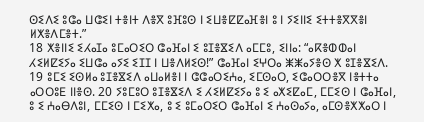ⵙⵉⴷⵉ ⵓⵛⴰ ⵡⵛⵉⵏ ⵜⴻⵏⵜ ⴷⴻⴳ ⵓⴼⵓⵙ ⵏ ⵉⵡⴻⵇⵇⴰⴼⴻⵏ ⵓ ⵏ ⵢⵉⵏⵏⵉ ⵉⵜⵜⴻⴳⴳⴻⵏ ⵍⵅⴻⴷⵎⴻⵜ.”
18 ⵅⴻⵏⵏⵉ ⵉⵃⴰⵊⴰ ⵓⵎⴰⵔⵉⵔ ⵛⴰⴼⴰⵏ ⵉ ⵓⵊⴻⴵⵉⴷ ⴰⵎⵎⵓ, ⵉⵏⵏⴰ: “ⴰⴽⴻⵀⵀⴰⵏ ⵃⵉⵍⵇⵉⵢⴰ ⵉⵡⵛⴰ ⴰⵢⵉ ⵉⵊⵊ ⵏ ⵡⴻⴷⵍⵉⵙ!” ⵛⴰⴼⴰⵏ ⵉⵖⵔⴰ ⵥⵥⴰⵢⴻⵙ ⵅ ⵓⵊⴻⴵⵉⴷ.
19 ⵓⵎⵉ ⵉⵙⵍⴰ ⵓⵊⴻⴵⵉⴷ ⴰⵡⴰⵍⴻⵏ ⵏ ⵛⵛⴰⵔⵉⵄⴰ, ⵉⵎⵙⴰⵔ, ⵉⵛⴰⵔⵔⴻⴳ ⵏⴻⵜⵜⴰ ⴰⵔⵔⵓⴹ ⵏⵏⴻⵙ. 20 ⵢⵓⵎⵓⵔ ⵓⵊⴻⴵⵉⴷ ⵉ ⵃⵉⵍⵇⵉⵢⴰ ⵓ ⵉ ⴰⵅⵉⵇⴰⵎ, ⵎⵎⵉⵙ ⵏ ⵛⴰⴼⴰⵏ, ⵓ ⵉ ⵄⴰⴱⴷⵓⵏ, ⵎⵎⵉⵙ ⵏ ⵎⵉⵅⴰ, ⵓ ⵉ ⵓⵎⴰⵔⵉⵔ ⵛⴰⴼⴰⵏ ⵉ ⵄⴰⵙⴰⵢⴰ, ⴰⵎⵙⴻⵅⵅⴰⵔ ⵏ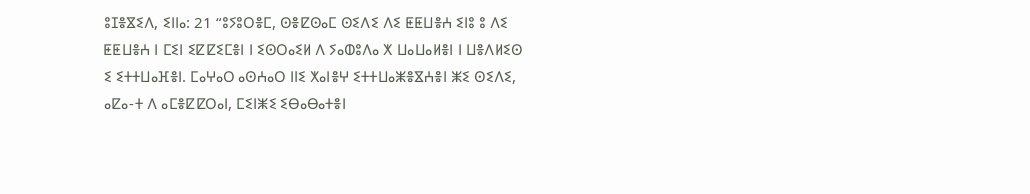ⵓⵊⴻⴵⵉⴷ, ⵉⵏⵏⴰ: 21 “ⵓⵢⵓⵔⴻⵎ, ⵙⴻⵇⵙⴰⵎ ⵙⵉⴷⵉ ⴷⵉ ⵟⵟⵡⴻⵄ ⵉⵏⵓ ⵓ ⴷⵉ ⵟⵟⵡⴻⵄ ⵏ ⵎⵉⵏ ⵉⵇⵇⵉⵎⴻⵏ ⵏ ⵉⵙⵔⴰⵉⵍ ⴷ ⵢⴰⵀⵓⴷⴰ ⵅ ⵡⴰⵡⴰⵍⴻⵏ ⵏ ⵡⴻⴷⵍⵉⵙ ⵉ ⵉⵜⵜⵡⴰⴼⴻⵏ. ⵎⴰⵖⴰⵔ ⴰⵙⵄⴰⵔ ⵏⵏⵉ ⵅⴰⵏⴻⵖ ⵉⵜⵜⵡⴰⵥⴻⴵⵄⴻⵏ ⵥⵉ ⵙⵉⴷⵉ, ⴰⵇⴰ-ⵜ ⴷ ⴰⵎⴻⵇⵇⵔⴰⵏ, ⵎⵉⵏⵥⵉ ⵉⴱⴰⴱⴰⵜⴻⵏ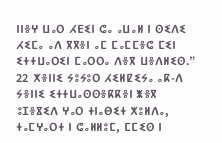ⵏⵏⴻⵖ ⵡⴰⵔ ⵃⴹⵉⵏ ⵛⴰ ⴰⵡⴰⵍ ⵏ ⵙⵉⴷⵉ ⵃⵉⵎⴰ ⴰⴷ ⴳⴳⴻⵏ ⴰⵎ ⵎⴰⵎⵎⴻⵛ ⵎⵉⵏ ⵉⵜⵜⵡⴰⵔⵉⵏ ⵎⴰⵔⵔⴰ ⴷⴻⴳ ⵡⴻⴷⵍⵉⵙ.”
22 ⵅⴻⵏⵏⵉ ⵢⵓⵢⵓⵔ ⵃⵉⵍⵇⵉⵢⴰ ⴰⴽ-ⴷ ⵢⴻⵏⵏⵉ ⵉⵜⵜⵡⴰⵙⵙⴻⴽⴽⴻⵏ ⵥⴻⴳ ⵓⵊⴻⴵⵉⴷ ⵖⴰⵔ ⵜⵏⴰⴱⵉⵜ ⵅⵓⵍⴷⴰ, ⵜⴰⵎⵖⴰⵔⵜ ⵏ ⵛⴰⵍⵍⵓⵎ, ⵎⵎⵉⵙ ⵏ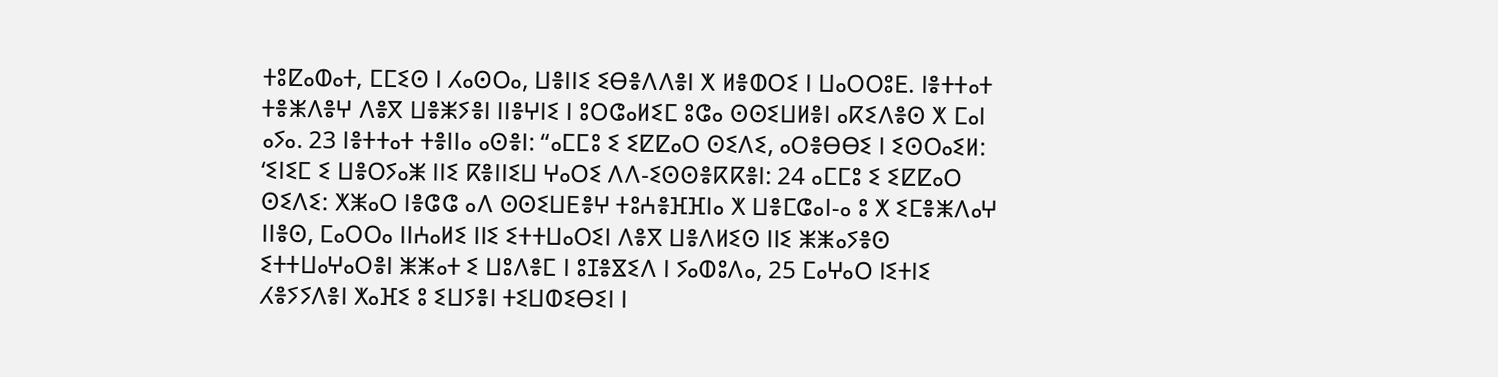ⵜⵓⵇⴰⵀⴰⵜ, ⵎⵎⵉⵙ ⵏ ⵃⴰⵙⵔⴰ, ⵡⴻⵏⵏⵉ ⵉⴱⴻⴷⴷⴻⵏ ⵅ ⵍⴻⵀⵔⵉ ⵏ ⵡⴰⵔⵔⵓⴹ. ⵏⴻⵜⵜⴰⵜ ⵜⴻⵥⴷⴻⵖ ⴷⴻⴳ ⵡⴻⵥⵢⴻⵏ ⵏⵏⴻⵖⵏⵉ ⵏ ⵓⵔⵛⴰⵍⵉⵎ ⵓⵛⴰ ⵙⵙⵉⵡⵍⴻⵏ ⴰⴽⵉⴷⴻⵙ ⵅ ⵎⴰⵏ ⴰⵢⴰ. 23 ⵏⴻⵜⵜⴰⵜ ⵜⴻⵏⵏⴰ ⴰⵙⴻⵏ: “ⴰⵎⵎⵓ ⵉ ⵉⵇⵇⴰⵔ ⵙⵉⴷⵉ, ⴰⵔⴻⴱⴱⵉ ⵏ ⵉⵙⵔⴰⵉⵍ: ‘ⵉⵏⵉⵎ ⵉ ⵡⴻⵔⵢⴰⵥ ⵏⵏⵉ ⴽⴻⵏⵏⵉⵡ ⵖⴰⵔⵉ ⴷⴷ-ⵉⵙⵙⴻⴽⴽⴻⵏ: 24 ⴰⵎⵎⵓ ⵉ ⵉⵇⵇⴰⵔ ⵙⵉⴷⵉ: ⵅⵥⴰⵔ ⵏⴻⵛⵛ ⴰⴷ ⵙⵙⵉⵡⴹⴻⵖ ⵜⵓⵄⴻⴼⴼⵏⴰ ⵅ ⵡⴻⵎⵛⴰⵏ-ⴰ ⵓ ⵅ ⵉⵎⴻⵥⴷⴰⵖ ⵏⵏⴻⵙ, ⵎⴰⵔⵔⴰ ⵏⵏⵄⴰⵍⵉ ⵏⵏⵉ ⵉⵜⵜⵡⴰⵔⵉⵏ ⴷⴻⴳ ⵡⴻⴷⵍⵉⵙ ⵏⵏⵉ ⵥⵥⴰⵢⴻⵙ ⵉⵜⵜⵡⴰⵖⴰⵔⴻⵏ ⵥⵥⴰⵜ ⵉ ⵡⵓⴷⴻⵎ ⵏ ⵓⵊⴻⴵⵉⴷ ⵏ ⵢⴰⵀⵓⴷⴰ, 25 ⵎⴰⵖⴰⵔ ⵏⵉⵜⵏⵉ ⵃⴻⵢⵢⴷⴻⵏ ⵅⴰⴼⵉ ⵓ ⵉⵡⵢⴻⵏ ⵜⵉⵡⵀⵉⴱⵉⵏ ⵏ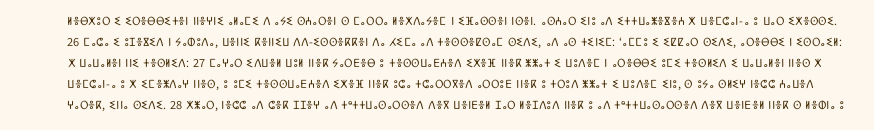ⵍⴻⴱⵅⵓⵔ ⵉ ⵉⵔⴻⴱⴱⵉⵜⴻⵏ ⵏⵏⴻⵖⵏⵉ ⴰⵍⴰⵎⵉ ⴷ ⴰⵢⵉ ⵙⵄⴰⵔⴻⵏ ⵙ ⵎⴰⵔⵔⴰ ⵍⴻⵅⴷⴰⵢⴻⵎ ⵏ ⵉⴼⴰⵙⵙⴻⵏ ⵏⵙⴻⵏ. ⴰⵙⵄⴰⵔ ⵉⵏⵓ ⴰⴷ ⵉⵜⵜⵡⴰⵥⴻⴵⴻⵄ ⵅ ⵡⴻⵎⵛⴰⵏ-ⴰ ⵓ ⵡⴰⵔ ⵉⵅⴻⵙⵙⵉ. 26 ⵎⴰⵛⴰ ⵉ ⵓⵊⴻⴵⵉⴷ ⵏ ⵢⴰⵀⵓⴷⴰ, ⵡⴻⵏⵏⵉ ⴽⴻⵏⵏⵉⵡ ⴷⴷ-ⵉⵙⵙⴻⴽⴽⴻⵏ ⴷⴰ ⵃⵉⵎⴰ ⴰⴷ ⵜⴻⵙⵙⴻⵇⵙⴰⵎ ⵙⵉⴷⵉ, ⴰⴷ ⴰⵙ ⵜⵉⵏⵉⵎ: ‘ⴰⵎⵎⵓ ⵉ ⵉⵇⵇⴰⵔ ⵙⵉⴷⵉ, ⴰⵔⴻⴱⴱⵉ ⵏ ⵉⵙⵔⴰⵉⵍ: ⵅ ⵡⴰⵡⴰⵍⴻⵏ ⵏⵏⵉ ⵜⴻⵙⵍⵉⴷ: 27 ⵎⴰⵖⴰⵔ ⵉⴷⵡⴻⵍ ⵡⵓⵍ ⵏⵏⴻⴽ ⵢⴰⵔⴹⴻⴱ ⵓ ⵜⴻⵙⵙⵡⴰⴹⵄⴻⴷ ⵉⵅⴻⴼ ⵏⵏⴻⴽ ⵥⵥⴰⵜ ⵉ ⵡⵓⴷⴻⵎ ⵏ ⴰⵔⴻⴱⴱⵉ ⵓⵎⵉ ⵜⴻⵙⵍⵉⴷ ⵉ ⵡⴰⵡⴰⵍⴻⵏ ⵏⵏⴻⵙ ⵅ ⵡⴻⵎⵛⴰⵏ-ⴰ ⵓ ⵅ ⵉⵎⴻⵥⴷⴰⵖ ⵏⵏⴻⵙ, ⵓ ⵓⵎⵉ ⵜⴻⵙⵙⵡⴰⴹⵄⴻⴷ ⵉⵅⴻⴼ ⵏⵏⴻⴽ ⵓⵛⴰ ⵜⵛⴰⵔⵔⴳⴻⴷ ⴰⵔⵔⵓⴹ ⵏⵏⴻⴽ ⵓ ⵜⵔⵓⴷ ⵥⵥⴰⵜ ⵉ ⵡⵓⴷⴻⵎ ⵉⵏⵓ, ⵙ ⵓⵢⴰ ⵙⵍⵉⵖ ⵏⴻⵛⵛ ⵄⴰⵡⴻⴷ ⵖⴰⵔⴻⴽ, ⵉⵏⵏⴰ ⵙⵉⴷⵉ. 28 ⵅⵥⴰⵔ, ⵏⴻⵛⵛ ⴰⴷ ⵛⴻⴽ ⵊⵊⴻⵖ ⴰⴷ ⵜᵉⵜⵜⵡⴰⵙⴰⵔⵙⴻⴷ ⴷⴻⴳ ⵡⴻⵏⴹⴻⵍ ⵊⴰⵔ ⵍⴻⵊⴷⵓⴷ ⵏⵏⴻⴽ ⵓ ⴰⴷ ⵜᵉⵜⵜⵡⴰⵙⴰⵔⵙⴻⴷ ⴷⴻⴳ ⵡⴻⵏⴹⴻⵍ ⵏⵏⴻⴽ ⵙ ⵍⴻⵀⵏⴰ ⵓ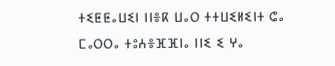ⵜⵉⵟⵟⴰⵡⵉⵏ ⵏⵏⴻⴽ ⵡⴰⵔ ⵜⵜⵡⵉⵍⵉⵏⵜ ⵛⴰ ⵎⴰⵔⵔⴰ ⵜⵓⵄⴻⴼⴼⵏⴰ ⵏⵏⵉ ⵉ ⵖⴰ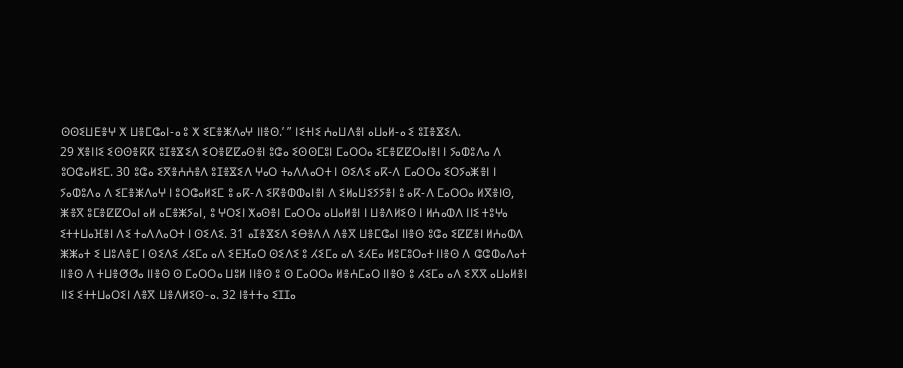ⵙⵙⵉⵡⴹⴻⵖ ⵅ ⵡⴻⵎⵛⴰⵏ-ⴰ ⵓ ⵅ ⵉⵎⴻⵥⴷⴰⵖ ⵏⵏⴻⵙ.’ ” ⵏⵉⵜⵏⵉ ⵄⴰⵡⴷⴻⵏ ⴰⵡⴰⵍ-ⴰ ⵉ ⵓⵊⴻⴵⵉⴷ.
29 ⵅⴻⵏⵏⵉ ⵉⵙⵙⴻⴽⴽ ⵓⵊⴻⴵⵉⴷ ⵉⵔⴻⵇⵇⴰⵙⴻⵏ ⵓⵛⴰ ⵉⵙⵙⵎⵓⵏ ⵎⴰⵔⵔⴰ ⵉⵎⴻⵇⵇⵔⴰⵏⴻⵏ ⵏ ⵢⴰⵀⵓⴷⴰ ⴷ ⵓⵔⵛⴰⵍⵉⵎ. 30 ⵓⵛⴰ ⵉⴳⴻⵄⵄⴻⴷ ⵓⵊⴻⴵⵉⴷ ⵖⴰⵔ ⵜⴰⴷⴷⴰⵔⵜ ⵏ ⵙⵉⴷⵉ ⴰⴽ-ⴷ ⵎⴰⵔⵔⴰ ⵉⵔⵢⴰⵥⴻⵏ ⵏ ⵢⴰⵀⵓⴷⴰ ⴷ ⵉⵎⴻⵥⴷⴰⵖ ⵏ ⵓⵔⵛⴰⵍⵉⵎ ⵓ ⴰⴽ-ⴷ ⵉⴽⴻⵀⵀⴰⵏⴻⵏ ⴷ ⵉⵍⴰⵡⵉⵢⵢⴻⵏ ⵓ ⴰⴽ-ⴷ ⵎⴰⵔⵔⴰ ⵍⴳⴻⵏⵙ, ⵥⴻⴳ ⵓⵎⴻⵇⵇⵔⴰⵏ ⴰⵍ ⴰⵎⴻⵥⵢⴰⵏ, ⵓ ⵖⵔⵉⵏ ⵅⴰⵙⴻⵏ ⵎⴰⵔⵔⴰ ⴰⵡⴰⵍⴻⵏ ⵏ ⵡⴻⴷⵍⵉⵙ ⵏ ⵍⵄⴰⵀⴷ ⵏⵏⵉ ⵜⵓⵖⴰ ⵉⵜⵜⵡⴰⴼⴻⵏ ⴷⵉ ⵜⴰⴷⴷⴰⵔⵜ ⵏ ⵙⵉⴷⵉ. 31 ⴰⵊⴻⴵⵉⴷ ⵉⴱⴻⴷⴷ ⴷⴻⴳ ⵡⴻⵎⵛⴰⵏ ⵏⵏⴻⵙ ⵓⵛⴰ ⵉⵇⵇⴻⵏ ⵍⵄⴰⵀⴷ ⵥⵥⴰⵜ ⵉ ⵡⵓⴷⴻⵎ ⵏ ⵙⵉⴷⵉ ⵃⵉⵎⴰ ⴰⴷ ⵉⴹⴼⴰⵔ ⵙⵉⴷⵉ ⵓ ⵃⵉⵎⴰ ⴰⴷ ⵉⵃⴹⴰ ⵍⵓⵎⵓⵔⴰⵜ ⵏⵏⴻⵙ ⴷ ⵛⵛⵀⴰⴷⴰⵜ ⵏⵏⴻⵙ ⴷ ⵜⵡⴻⵚⵚⴰ ⵏⵏⴻⵙ ⵙ ⵎⴰⵔⵔⴰ ⵡⵓⵍ ⵏⵏⴻⵙ ⵓ ⵙ ⵎⴰⵔⵔⴰ ⵍⴻⵄⵎⴰⵔ ⵏⵏⴻⵙ ⵓ ⵃⵉⵎⴰ ⴰⴷ ⵉⴳⴳ ⴰⵡⴰⵍⴻⵏ ⵏⵏⵉ ⵉⵜⵜⵡⴰⵔⵉⵏ ⴷⴻⴳ ⵡⴻⴷⵍⵉⵙ-ⴰ. 32 ⵏⴻⵜⵜⴰ ⵉⵊⵊⴰ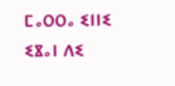ⵎⴰⵔⵔⴰ ⵉⵏⵏⵉ ⵉⴵⴰⵏ ⴷⵉ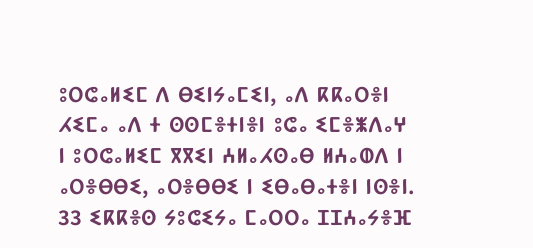ⵓⵔⵛⴰⵍⵉⵎ ⴷ ⴱⵉⵏⵢⴰⵎⵉⵏ, ⴰⴷ ⴽⴽⴰⵔⴻⵏ ⵃⵉⵎⴰ ⴰⴷ ⵜ ⵙⵙⵎⴻⵜⵏⴻⵏ ⵓⵛⴰ ⵉⵎⴻⵥⴷⴰⵖ ⵏ ⵓⵔⵛⴰⵍⵉⵎ ⴳⴳⵉⵏ ⵄⵍⴰⵃⵙⴰⴱ ⵍⵄⴰⵀⴷ ⵏ ⴰⵔⴻⴱⴱⵉ, ⴰⵔⴻⴱⴱⵉ ⵏ ⵉⴱⴰⴱⴰⵜⴻⵏ ⵏⵙⴻⵏ. 33 ⵉⴽⴽⴻⵙ ⵢⵓⵛⵉⵢⴰ ⵎⴰⵔⵔⴰ ⵊⵊⵄⴰⵢⴻⴼ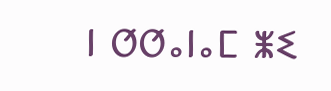ⵏ ⵚⵚⴰⵏⴰⵎ ⵥⵉ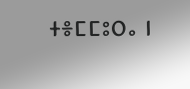ⵜⴻⵎⵎⵓⵔⴰ ⵏ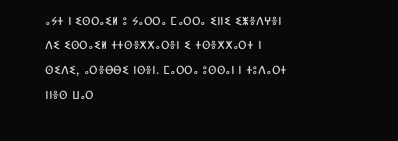ⴰⵢⵜ ⵏ ⵉⵙⵔⴰⵉⵍ ⵓ ⵢⴰⵔⵔⴰ ⵎⴰⵔⵔⴰ ⵉⵏⵏⵉ ⵉⵥⴻⴷⵖⴻⵏ ⴷⵉ ⵉⵙⵔⴰⵉⵍ ⵜⵜⵙⴻⵅⵅⴰⵔⴻⵏ ⵉ ⵜⵙⴻⵅⵅⴰⵔⵜ ⵏ ⵙⵉⴷⵉ, ⴰⵔⴻⴱⴱⵉ ⵏⵙⴻⵏ. ⵎⴰⵔⵔⴰ ⵓⵙⵙⴰⵏ ⵏ ⵜⵓⴷⴰⵔⵜ ⵏⵏⴻⵙ ⵡⴰⵔ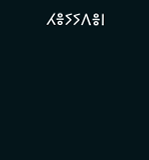ⵃⴻⵢⵢⴷⴻⵏ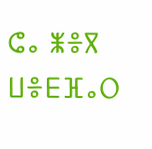ⵛⴰ ⵥⴻⴳ ⵡⴻⴹⴼⴰⵔ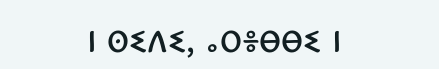ⵏ ⵙⵉⴷⵉ, ⴰⵔⴻⴱⴱⵉ ⵏ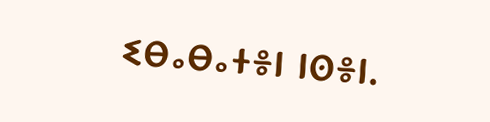ⵉⴱⴰⴱⴰⵜⴻⵏ ⵏⵙⴻⵏ.